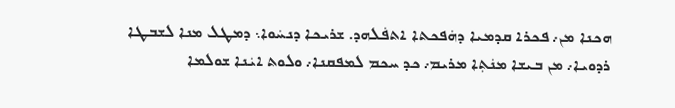ܗܟܢܐ ܡܢ܇ ܦܟܪܐ ܩܕܡܝܐ ܕܗܿܦܟܬܐ ܐܬܦܿܠܗܕ. ܫܪܝܟܐ ܕܢܚܿܘܐ܆ ܕܡܛܠ ܡܢܐ ܠܫܒܛܐ ܪܕܘܝܐ܇ ܡܢ ܒܝܫܐ ܡܢܿܬܼܐ ܡܪܝܡ܇ ܟܕ ܚܟܡ ܠܡܦܩܢܐ܇ ܘܠܘܬ ܐܝܿܢܐ ܫܘܠܡܐ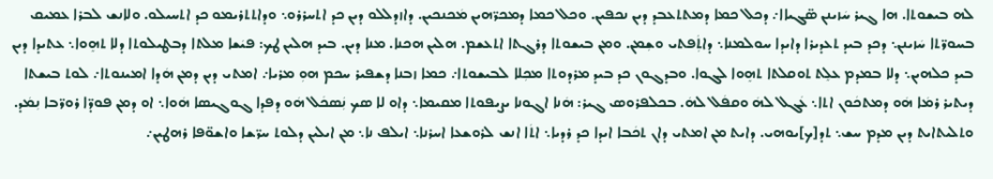ܠܗ ܒܝܫܘܬܐ. ܗܐ ܓܝܪ ܚܿܙܝܢܢ ܣ̈ܓܝܐܐ܇ ܕܟܠ ܟܡܐ ܕܡܬܬܥܒܕ ܕܝܢ ܢܟܦܝܢ. ܘܟܠ ܟܡܐ ܕܡܟܪ̈ܗܝܢ ܡܿܟܢܟܝܢ. ܕܐܙܕܠܠܘ ܕܝܢ ܟܕ ܐܬܚܪܪܘ܆ ܘܕܐܬܬܪܝܡܘ ܟܕ ܐܬܚܝܠܘ. ܘܠܐܢܫ ܠܒܪܐ ܥܡܝܩ ܒܚܘܪ̈ܬܐ ܚܿܙܝܢܢ܆ ܕܟܕ ܒܝܕ ܬܥܕܝܪܐ ܕܐܝܕܐ ܚܘܠܡܢܐ܆ ܕܐܬܲܦܬܝ ܘܫܼܡܢ. ܘܡܢ ܒܝܫܘܬܐ ܕܪܓܬܐ ܐܬܥܫܡ. ܗܠܝܢ ܗܟܢܐ. ܡܢܐ ܕܝܢ. ܒܝܕ ܗܠܝܢ ܛܟ: ܦܝܿܫܐ ܡܠܬܐ ܕܒܛܝܠܘܬܐ ܕܠܐ ܬܗܸܘܐ܆ ܥܬܝܕܐ ܕܝܢ ܒܝܕ ܟܠܗܝܢ܆ ܕܠܐ ܒܡܕܡ ܥܠܸܬ ܬܘܩܠܬܐ ܬܗܸܘܐ ܠܓܘܐ. ܘܒܕܓܘܢ ܟܕ ܒܝܕ ܡܪܕܘܬܐ ܡܟܼܠܐ ܠܒܝܫܘܬܐ܇ ܟܡܐ ܙܒܢܐ ܕܫܦܝܪ ܚܟܡ ܗܘܼ ܡܪܝܐ܇ ܐܡܬܝ ܕܝܢ ܕܡܢ ܗܿܕܐ ܐܡܝܢܘܬܐ܇ ܠܘܬ ܒܝܫܬܐ ܕܝܬܝܪ ܪܡܿܐ ܗܿܘ ܕܡܬܟܿܘܢ ܐܬܐ܆ ܥܿܓܠ ܠܗܿ ܘܩܦܿܠ ܠܗܿ. ܒܟܠܦܪܘܣ ܓܝܪ: ܗܿܢܐ ܐܓܘܢܐ ܝܨܝܦܘܬܐ ܡܩܝܡܐ܆ ܕܐܘ ܠܐ ܣܟ ܢܲܣܟܿܠ ܗܿܘ ܕܦܕܐ ܓܘܓܝܣܐ ܗܿܘܐ܆ ܐܘ ܕܡܢ ܦܘܕ̈ܐ ܪܘܪ̈ܒܐ ܢܼܡܿܕ. ܘܬܠܝܬܐܝܬ ܕܝܢ ܡܕܡ ܚܫ܆ ܬܕ[ܟ]ܝܘܗܝ. ܕܐܝܬ ܡܢ ܐܡܬܝ ܕܐܢ ܬܟܿܒܐ ܐܝܕܐ ܟܕ ܪܕܝܐ܆ ܐܬܿܐ ܐܢܫ ܠܪܘܫܥܐ ܐܚܪܢܐ܆ ܐܝܠܦ ܢܐ܆ ܡܢ ܐܝܠܝܢ ܕܠܘܬ ܚܪ̈ܫܐ ܘܐܫܘ̈ܦܐ ܪܗܛܝܢ܇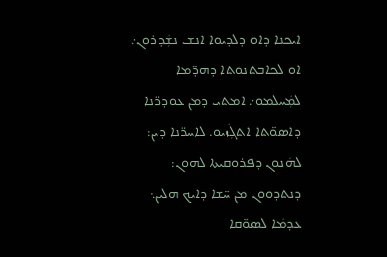ܐܝܟܢܐ ܕܐܘ ܕܠܕܝܘܐ ܐܢܫ ܢܫܲܕܪܘܢ܇ ܐܘ ܠܟܐܒܬܢܘܬܐ ܕܗܕ̈ܡܐ ܠܡܲܚܠܡܘ܇ ܐܡܬܝ ܕܡܢ ܥܘܕܪ̈ܢܐ ܕܐܣܘ̈ܬܐ ܐܬܓܲܙܝܘ. ܠܐܚܪ̈ܢܐ ܕܝܢ: ܠܗܿܢܘܢ ܕܦܪܘܩܝܬܐ ܠܗܘܢ: ܕܢܬܕܘܘܢ ܡܢ ܚ̈ܫܐ ܕܐܝܟ ܗܠܝܢ܆ ܥܕܡܿܐ ܠܣܘ̈ܩܐ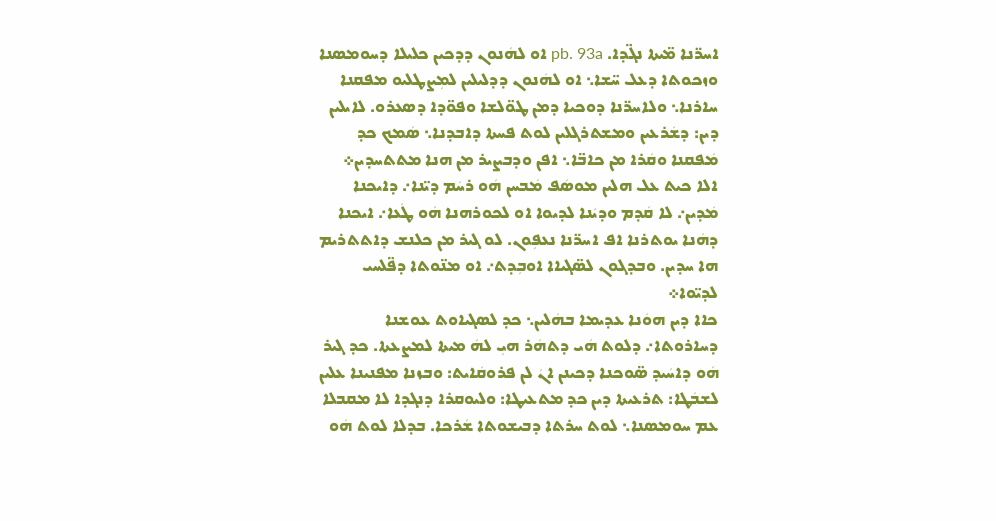ܐܚܪ̈ܢܐ ܡ̈ܝܬܐ ܢܓ̈ܕܐ. pb. 93a ܐܘ ܠܗܿܢܘܢ ܕܕܟܝܢ ܟܠܝܠܐ ܕܚܘܡܣܢܐ ܘܙܟܘܬܐ ܕܥܠ ܚ̈ܫܐ܆ ܐܘ ܠܗܿܢܘܢ ܕܕܠܝܠܝܢ ܠܡܼܨܛܠܝܘ ܡܦܩܢܐ ܚܐܪܢܐ܆ ܘܠܐܚܪ̈ܢܐ ܕܘܟܝܐ ܕܡܢ ܛܘ̈ܠܫܐ ܘܦܘ̈ܕܐ ܕܣܥܪܘ. ܠܐܝܠܝܢ ܕܝܢ: ܕܫܿܪܥܝܢ ܘܡܫܬܪܓܠܝܢ ܠܘܬ ܦܚܬܐ ܕܐܒܕܢܐ܆ ܣܿܡܟ ܟܕ ܡܿܦܩܢܐ ܘܩܿܪܐ ܡܢ ܟܐܒ̈ܐ܆ ܐܦܢ ܘܕܒܨܝܪ ܡܢ ܗܢܐ ܡܬܬܚܕܝܢ܀
ܐܠܐ ܟܝܬ ܥܠ ܗܠܝܢ ܡܘܣܿܦ ܡܿܒܚܢ ܗܿܘ ܪܚܿܡ ܕܝ̈ܢܐ܇ ܕܐܝܟܢܐ ܡܿܕܝܢ܇ ܠܐ ܩܿܕܡ ܘܕܝܿܢܐ ܠܕܝܘܐ ܐܘ ܠܟܘܪܗܢܐ ܗܿܘ ܛܿܥܐ܇ ܐܝܟܢܐ ܕܗܿܢܐ ܝܘܬܪܢܐ ܐܦ ܐܚܪ̈ܢܐ ܢܥܦܼܘܢ. ܠܘ ܓܝܪ ܡܢ ܟܠܢܫ ܕܐܬܬܪܝܡ ܗܐ ܚܕܝܢ. ܘܒܕܓܘܢ ܠܣ̈ܓܝܐܐ ܐܘܒܼܕܬ܇ ܐܘ ܡܢ̈ܘܬܐ ܕܦ̈ܠܚܝ ܠܕܝ̈ܘܐ܀
ܟܐܐ ܕܝܢ ܗܘܿܢܐ ܥܕܝܡܐ ܒܗܿܠܝܢ܆ ܟܕ ܠܣܓܝܐܘܬ ܥܘܫܢܐ ܕܚܐܪܘܬܐ܇ ܕܠܘܬ ܗܿܝ ܕܬܗܿܪ ܗܝܼ ܠܗܿ ܡܝܬܐ ܠܡܨܥܬܐ. ܟܕ ܓܝܪ ܗܿܘ ܕܐܚܿܝܕ ܣ̈ܘܟܢܐ ܕܟܝܢܢ ܐܢܿ ܠܢ ܦܪܘܩܿܐܝܬ: ܘܒܙܢܐ ܡܦܢܝܢܐ ܥܠܝܢ ܠܫܒܿܛܐ: ܬܪܥܝܬܐ ܕܝܢ ܟܕ ܡܬܥܝܛܐ: ܘܠܝܘܩܪܐ ܕܢܓܕܐ ܠܐ ܡܩܒܠܐ ܥܡ ܚܘܡܣܢܐ܆ ܠܘܬ ܚܪܬܐ ܕܒܝܫܘܬܐ ܫܿܪܟܐ. ܒܕܠܐ ܠܘܬ ܗܿܘ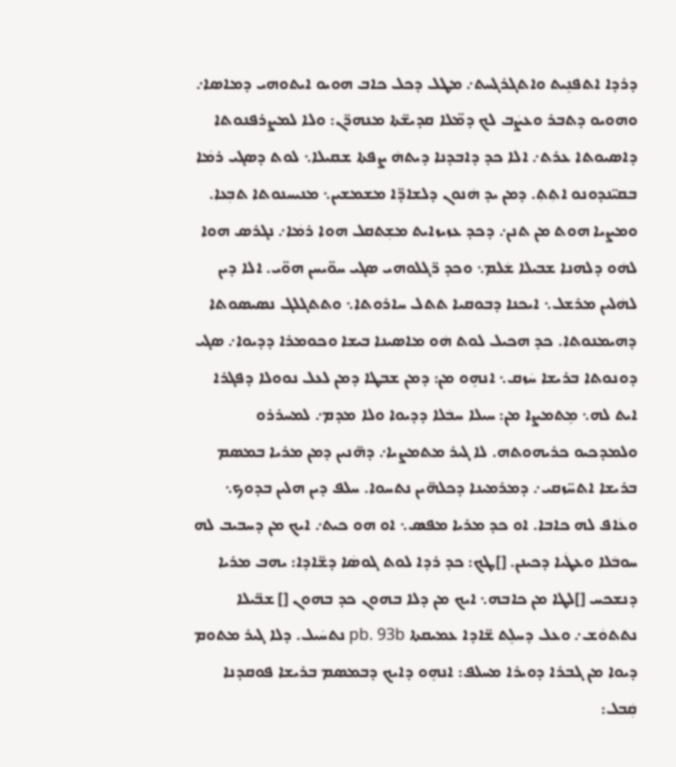ܕܪܕܐ ܐܬܦܢܸܝܬ ܘܐܬܓܪܓܚܬ܇ ܡܛܠ ܕܟܠ ܟܐܒ ܗܘܝܘ ܐܝܬܘܗܝ ܕܡܐܣܐ܇ ܘܗܘܝܘ ܕܬܒܪ ܘܥܨܿܒ ܠܟ ܕܡ̈ܠܐ ܩܕܝܫ̈ܬܐ ܡܢܗܪ̈ܢ: ܘܠܐ ܠܡܨܪܦܢܘܬܐ ܕܐܣܝܘܬܐ ܥܪܬ܇ ܐܠܐ ܟܕ ܕܐܒܕܢܐ ܕܝܬܗܿ ܨܦܬܐ ܫܩܝܠܐ܆ ܠܘܬ ܕܣܓܝ ܪܡܿܐ ܒܩܝ̈ܢܕܘܢܘ ܐܬܼܬܼ. ܕܡܢ ܝܕ ܗܿܢܘܢ ܕܠܫܐܕ̈ܐ ܡܫܡܫܝܢ܆ ܡܢܝܚܢܘܬܐ ܬܒܼܥܐ. ܘܡܨܝܐ ܗܘܬ ܡܢ ܬܢܢ܇ ܕܟܕ ܥܙܝܙܐܝܬ ܡܫܼܬܩܠ ܗܘܐ ܪܡܿܐ܇ ܢܓܪܣ ܗܘܐ ܠܗܿܘ ܕܠܗܢܐ ܫܒܝܠܐ ܫܿܠܡ܆ ܘܟܕ ܪ̈ܓܠܘܗܝ ܣܓܝ ܚܘ̈ܝܚܢ ܗܘ̈ܝ. ܐܠܐ ܕܝܢ ܠܗܿܠܝܢ ܡܪܫܠ܆ ܐܝܟܢܐ ܕܒܘܩܝܐ ܬܬܠ ܚܐܪܘܬܐ܆ ܘܬܬܓܠܓ ܢܣܝܣܘܬܐ ܕܗܝܡܢܘܬܐ. ܟܕ ܗܟܝܠ ܠܘܬ ܗܿܘ ܡܐܣܝܢܐ ܒܝܫܐ ܘܟܘܡܪܐ ܕܕܝܘܐ܇ ܣܓܝ ܕܘܢܘܬܐ ܒܪܝܫܐ ܚܿܙܩ܆ ܐܢܗܸܘ ܡܢ: ܕܡܢ ܫܒܛܐ ܕܡܢ ܠܥܠ ܢܘܘܠܐ ܕܦܓܪܐ ܐܝܬ ܠܗ܆ ܡܸܬܡܨܐ ܡܢ: ܚܝܠܐ ܚܒܿܠܐ ܕܕܝܘܐ ܘܠܐ ܡܕܡ܇ ܠܡܚܪܪܘ ܘܠܡܕܟܝܘ ܟܪܝܗܘܬܗ. ܠܐ ܓܝܪ ܡܬܡܨܝܐ܇ ܕܗ̈ܢܝܢ ܕܡܢ ܡܪܝܐ ܒܡܣܡ ܒܪܝܫܐ ܐܬܚ̈ܙܩܝ܇ ܕܡܪܡܝܢܐ ܕܟܠܗ̈ܝܢ ܢܬܚܘܐ. ܚܠܦ ܕܝܢ ܗܠܝܢ ܒܕܘܟ܆ ܘܥܿܐܦ ܠܗ ܟܐܒܐ. ܐܘ ܟܕ ܡܪܝܐ ܡܦܣ܆ ܐܘ ܗܘ ܟܝܬ܇ ܐܝܟ ܡܢ ܕܚܒܝܒ ܠܗ ܚܘܒܿܠܐ ܘܥܛܿܝܐ ܕܟܝܢܢ. []ܛܟ: ܟܕ ܪܕܐ ܠܘܬ ܓܘܣܿܐ ܕܫ̈ܐܕܐ: ܝܗܒ ܡܪܝܐ ܕܢܫܟܚ []ܠܛܐ ܡܢ ܟܐܒܗ܆ ܐܝܟ ܡܢ ܕܠܐ ܒܗܘܢ ܟܕ ܒܗܘܢ [] ܫܒ̈ܝܠܐ ܢܬܬܘܿܫ܇ ܘܥܠ ܕܚܠܸܬ ܫ̈ܐܕܐ ܥܡܝܩܬܐ pb. 93b ܢܬܚܿܝܠ. ܕܠܐ ܓܝܪ ܡܬܘܡ ܕܝܘܐ ܡܢ ܓܒܪܐ ܕܘܝܪܐ ܡܚܠܦ: ܐܢܗܸܘ ܕܐܝܟ ܕܒܡܣܡ ܒܪܝܫܐ ܦܘܩܕܢܐ ܩܲܒܠ: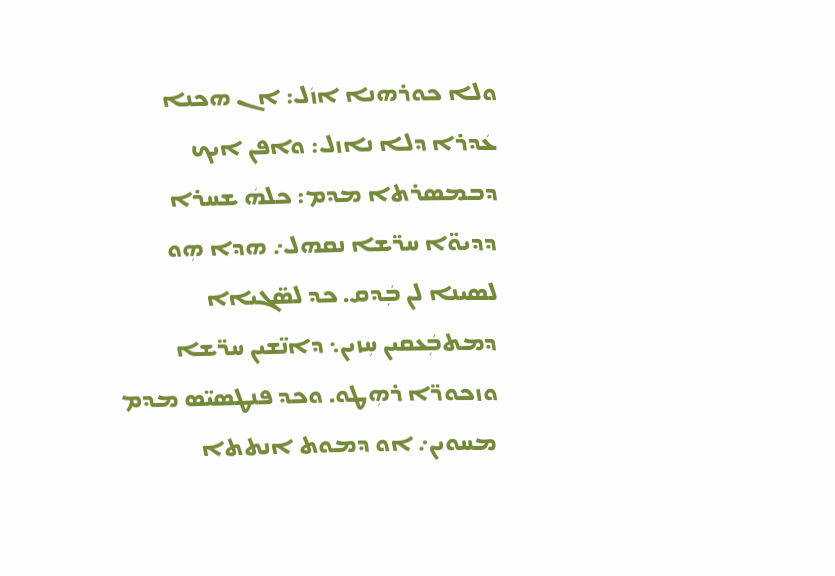ܘܠܐ ܟܘܪܗܢܐ ܐܙܿܠ: ܐܢ ܗܟܢܐ ܥܿܕܪܐ ܕܠܐ ܢܐܙܠ: ܘܐܦܢ ܐܝܟ ܕܒܡܣܪܬܐ ܡܕܡ: ܟܠܗܿ ܫܚܪܐ ܕܕܝܘ̈ܐ ܚܪ̈ܫܐ ܢܩܗܠ܇ ܗܕܐ ܗܼܘ ܠܣܝܢܐ ܠܢ ܒܲܕܩ. ܟܕ ܠܣ̈ܓܝܐܐ ܕܡܬܒܲܥܩܝܢ ܚܼܙܝܢ܆ ܕܐܢ̈ܫܝܢ ܚܪ̈ܫܐ ܘܙܟܘܪ̈ܐ ܪܗܼܛܘ. ܘܟܕ ܦܢܛܣܝ̈ܣ ܡܕܡ ܡܚܘܝܢ܇ ܐܘ ܕܡܘܬ ܐܢܬܬܐ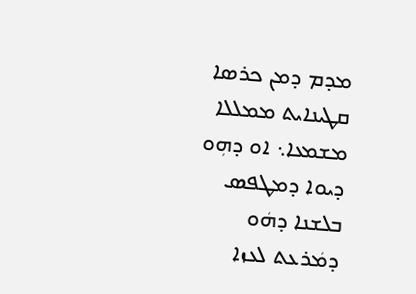ܡܕܡ ܕܡܢ ܟܪܣܐ ܩܛܝܢܐܝܬ ܡܡܠܠܐ ܡܫܡܥܐ܆ ܐܘ ܕܗܼܘ ܕܝܘܐ ܕܡܛܦܣ ܒܠܫܢܐ ܕܗܿܘ ܕܡܿܪܥܬ ܠܥܙܐ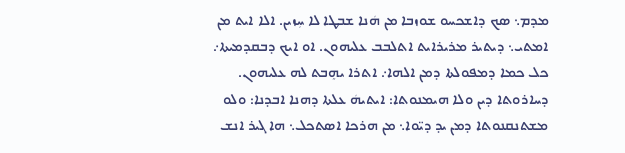ܡܕܡ܆ ܣܟ ܕܐܫܟܚܘ ܫܘܙܒܐ ܡܢ ܗܿܢܐ ܫܒܛܐ ܠܐ ܚܼܙܝܢ. ܐܠܐ ܐܝܬ ܡܢ ܐܡܬܝ܆ ܕܝܬܝܪ ܡܪܝܪܐܝܬ ܐܬܠܒܒ ܥܠܝܗܘܢ. ܐܘ ܐܝܟ ܕܒܩܕܡܝܬܐ܇ ܟܠ ܟܡܐ ܕܡܦܘܠܬܐ ܕܡܢ ܐܠܗܐ܇ ܐܬܪܐ ܝܗܸܒܬ ܠܗ ܥܠܝܗܘܢ. ܕܚܐܪܘܬܐ ܕܝܢ ܘܠܐ ܗܝܡܢܘܬܐ: ܐܝܬܝܗܿ ܥܠܬܐ ܕܗܢܐ ܐܒܕܢܐ: ܘܠܘ ܡܫܬܢܩܢܘܬܐ ܕܡܢ ܝܕ ܕܝ̈ܘܐ܆ ܡܢ ܗܪܟܐ ܐܣܬܟܠ܆ ܗܐ ܓܝܪ ܐܢܫ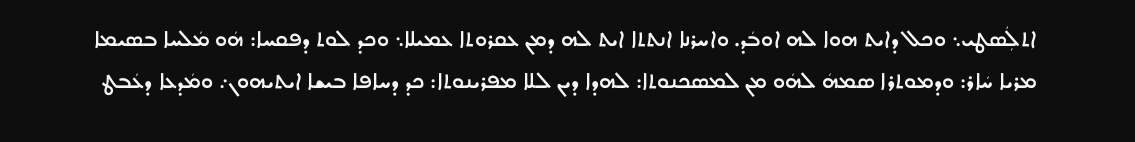ܐܬܠܲܣܛܝ܆ ܘܟܠ ܕܐܝܬ ܗܘܐ ܠܗ ܐܘܒܿܕ. ܘܐܚܪܢܐ ܐܢܬܬܐ ܐܝܬ ܠܗ ܕܡܢ ܥܩܪܘܬܐ ܥܡܝܠܐ܆ ܘܟܕ ܠܘܬ ܕܦܩܚܐ: ܗܿܘ ܡܿܠܚܐ ܒܣܝܡܐ ܡܪܝܐ ܚܿܐܪ: ܘܕܡܘܬܪܐ ܣܡܗܿ ܠܗܿܘ ܡܢ ܠܡܣܟܢܘܬܐ: ܠܗܕܐ ܕܝܢ ܠܠܐ ܡܦܪܝܢܘܬܐ: ܟܕ ܕܚܐܦܐ ܒܝܫܐ ܐܝܬܝܗܘܢ܇ ܘܡܿܕܥܐ ܕܥܿܒܛ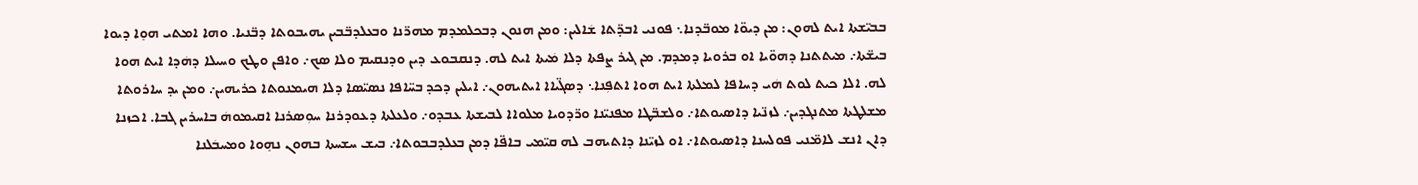ܒܒܝ̈ܫܬܐ ܐܝܬ ܠܗܘܢ: ܡܢ ܕܝܘ̈ܐ ܡܘܒ̈ܕܢܐ܆ ܦܘܢܝ ܐܒܕ̈ܬܐ ܫܿܐܠܝܢ: ܘܡܢ ܗܢܘܢ ܕܒܟܠܡܕܡ ܡܗܪ̈ܢܐ ܘܒܥܠܕܒ̈ܒܝܢ ܝܗܝܒܘܬܐ ܕܒ̈ܢܝܐ. ܘܗܐ ܐܡܬܝ ܗܘܸܐ ܕܝܘܐ ܒܝܫ̈ܬܐ܇ ܡܝܬܬܢܐ ܕܗܘ̈ܝܐ ܐܘ ܒܪܘܝܐ ܕܡܕܡ. ܡܢ ܓܝܪ ܨܦܬܐ ܕܠܐ ܡܿܝܬܐ ܐܝܬ ܠܗ. ܕܢܩܒܘܥ ܕܝܢ ܘܕܢܩܝܡ ܘܠܐ ܣܟ܇ ܘܐܦܢ ܘܛܟ ܘܚܝܠܐ ܕܗܿܕܐ ܐܝܬ ܗܘܐ ܠܗ. ܐܠܐ ܟܝܬ ܠܘܬ ܗܿܝ ܕܚܐܦܐ ܠܡܠܬܐ ܐܝܬ ܗܘܐ ܐܬܦܼܢܐ܆ ܕܣܓ̈ܝܐܐ ܐܝܬܝܗܘܢ܇ ܐܝܠܝܢ ܕܟܕ ܒܚ̈ܐܦܐ ܢܣܝ̈ܣܐ ܕܠܐ ܗܝܡܢܘܬܐ ܟܪܝܗܝܢ܇ ܘܡܢ ܝܕ ܚܐܪܘܬܐ ܡܫܠܛܬܐ ܡܬܢܓܕܝܢ܇ ܠܙܢ̈ܝܐ ܕܐܣܝܘܬܐ܇ ܘܠܫܒ̈ܛܐ ܡܦܢܝ̈ܢܐ ܘܪ̈ܕܘܝܐ ܡܠܘܐܐ ܠܒܝܫܬܐ ܥܒܕܘ܇ ܘܠܥܠܬܐ ܕܥܘܕܪܢܐ ܚܘܼܣܪܢܐ ܐܩܝܡܘܗܿ ܒܐܚܪܝܢ ܓܒܐ. ܐܟܙܢܐ ܕܐܢ ܐܢܫ ܠܐܡ̈ܢܝ ܦܘܠܚܢܐ ܕܐܣܝܘܬܐ܇ ܐܘ ܠܙܝ̈ܢܐ ܕܐܬܝܗܒ ܠܗ ܩܝ̈ܡܝ ܒܐܦ̈ܐ ܕܡܢ ܒܥܠܕܒܒܘܬܐ܇ ܒܝܫ ܚܫܚܬܐ ܒܗܘܢ ܢܗܸܘܐ ܘܡܚܒܿܠܢܐ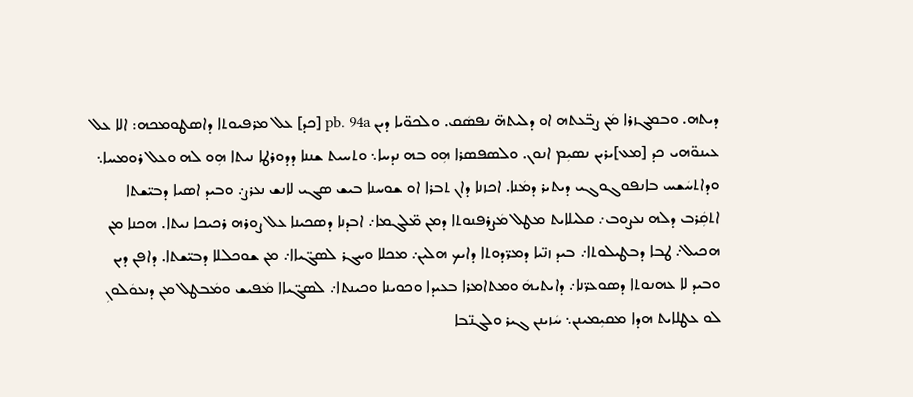ܕܝܬܗ. ܘܒܡܓܙܪܐ ܡܿܢ ܨܒ̈ܥܬܗ ܐܘ ܕܠܝܬܗ̈ ܢܦܣܿܩ. ܘܠܟܘ̈ܝܐ ܕܝܢ pb. 94a [ܟܕ] ܥܠ ܡܪܦܝܘܬܐ ܕܐܣܛܘܡܟܗ: ܐܠܐ ܥܠ ܥܝܢܘ̈ܗܝ ܟܕ [ܡܥ]ܝܪܝܢ ܢܣܝܼܡ ܐܢܘܢ. ܘܠܣܦܣܪܐ ܗܼܘ ܒܗ ܢܕܚܐ܆ ܘܬܚܝܬ ܫܢܢܐ ܕܕܘܪܛܐ ܢܝܬܐ ܗܼܘ ܠܗ ܘܥܠ ܪܘܡܚܐ܆ ܘܕܐܬܚܿܫܚ ܒܐܢܦܘܓܘܓܝ ܕܝܬܝܪ ܕܡܿܢܐ. ܐܟܙܢܐ ܕܐܢ ܬܒܪܐ ܐܘ ܫܘܚܢܐ ܒܝܫ ܣܓܝ ܠܐܢܫ ܢܥܪܨ܇ ܘܒܝܕ ܐܣܝܐ ܕܒܝ̈ܫܬܐ ܐܬܩܲܪܒ ܕܠܗ ܢܥܨܘܒ܇ ܩܠܝܠܐܝܬ ܡܛܠ ܡܿܨܪܦܢܘܬܐ ܕܡܢ ܡ̈ܠܓܡܐ܇ ܐܒܕܢܐ ܕܣܟܝܢܐ ܥܠ ܨܘܪܗ ܪܟܝܟܐ ܢܝܬܐ. ܗܟܢܐ ܡܢ ܗܟܝܠ܇ ܛܒܐ ܕܒܛܝܠܘܬܐ܇ ܒܝܕ ܙܢ̈ܝܐ ܕܡܪ̈ܕܘܬܐ ܕܐܝܟ ܗܠܝܢ܇ ܡܟܠܐ ܘܚܓܪ ܠܣܓ̈ܝܐܐ܇ ܡܢ ܫܘܟܠܠܐ ܕܒܝ̈ܫܬܐ. ܕܐܦܢ ܕܝܢ ܘܒܝܕ ܠܐ ܥܗܢܘܬܐ ܕܣܘܥܪ̈ܢܐ܇ ܕܐܝܬܝܗܿ ܘܡܬܐܡܪܐ ܒܥܝܕܐ ܘܟܘܝܢܐ ܘܟܝܢܬܐ܇ ܠܣܓ̈ܝܐܐ ܡܿܦܝܫ ܘܡܿܒܛܠ ܡܢ ܕܢܥܘܿܠܘܢܼ ܠܘ ܥܛܠܐܝܬ ܗܕܐ ܡܩܝܼܡܝܢܢ܆ ܚܿܙܝܢܢ ܓܝܪ ܘܠܓܢ̈ܒܐ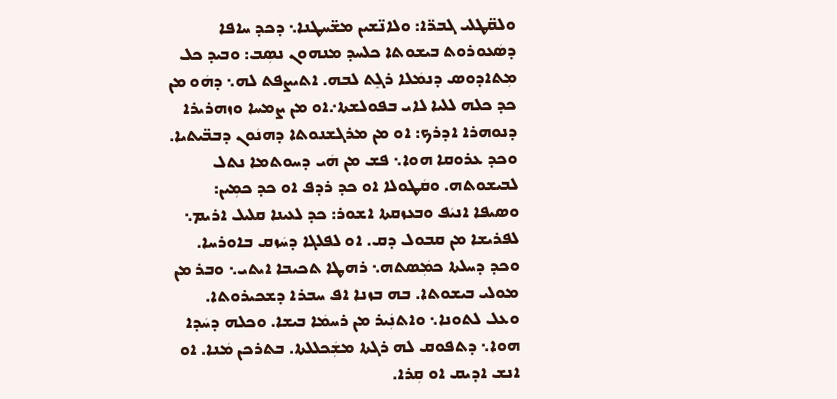ܘܠܩ̈ܛܠܝ ܓܒܪ̈ܐ: ܘܠܐܢ̈ܫܝܢ ܡܫ̈ܚܛܢܐ܆ ܕܟܕ ܚܐܦܐ ܕܣܿܥܘܪܘܬ ܒܝܫܘܬܐ ܟܠܚܕ ܡܢܗܘܢ ܢܣܼܒ: ܘܒܝܕ ܟܠ ܡܼܬܐܕܘܣ ܕܢܡܿܠܐ ܪܓܸܬ ܠܒܗ. ܐܬܝܨܦܬ ܠܗ܆ ܕܗܿܘ ܡܢ ܟܕ ܟܠܗ ܠܠܝܐ ܠܐܝ ܒܦܘܠܫܬܐ܇ܐܘ ܡܢ ܨܡܚܐ ܘܙܗܪܝܪܐ ܕܢܘܗܪܐ ܐܕܪܟ: ܐܘ ܡܢ ܡܪܓܫܢܘܬܐ ܕܗܢܿܘܢ ܕܒܒ̈ܝܬܝܐ. ܘܟܕ ܥܪܘܩܐ ܗܘܐ܆ ܦܫ ܡܢ ܗܿܝ ܕܚܘܬܡܐ ܢܬܠ ܠܒܝܫܘܬܗ. ܘܩܿܛܘܠܐ ܐܘ ܟܕ ܪܕܦ ܐܘ ܟܕ ܟܡܼܝܢ: ܘܣܝܦܐ ܐܢܝܿܦ ܘܒܥܙܩܬܐ ܐܫܘܪ: ܟܕ ܠܥܝܢܐ ܩܠܝܠ ܐܪܝܡ܆ ܠܦܪܝܫܐ ܡܢ ܩܒܘܠ ܕܩ. ܐܘ ܠܦܠܓܐ ܕܚܿܙܩ ܒܐܘܪܚܐ. ܘܟܕ ܕܚܠܬܐ ܟܡܲܣܬܗ܆ ܪܗܛܐ ܬܟܝܒܐ ܐܝܬܝ܆ ܘܒܪ ܡܢ ܡܘܠܝ ܒܝܫܘܬܐ. ܒܗ ܒܙܢܐ ܐܦ ܚܒܪܐ ܕܫܟܝܪܘܬܐ. ܘܥܠ ܠܬܘܢܐ܆ ܘܐܬܢܲܝܪ ܡܢ ܪܚܡܿܐ ܒܝܫܐ. ܘܟܠܗ ܕܚܿܕܐ ܗܘܐ܆ ܕܬܦܘܩ ܠܗ ܪܓܬܐ ܡܫܲܟܠܠܬܐ. ܒܬܪܟܢ ܡܿܢܐ. ܐܘ ܐܢܫ ܐܕܝܩ ܐܘ ܩܼܪܐ.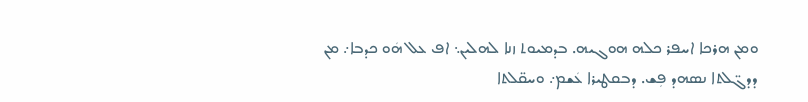ܘܡܢ ܗܪܟܐ ܐܚܦܪ ܟܠܗ ܗܘܓܝܗ. ܒܕܡܝܘܬ ܙܢܐ ܠܗܠܝܢ܆ ܐܦ ܥܠ ܗܿܘ ܟܕܒܐ܇ ܡܢ ܕܕܓ̈ܠܬܐ ܢܣܗܕ ܦܼܫ. ܕܒܩܛܝܪܐ ܥܿܫܡ܇ ܘܚܩ̈ܠܬܐ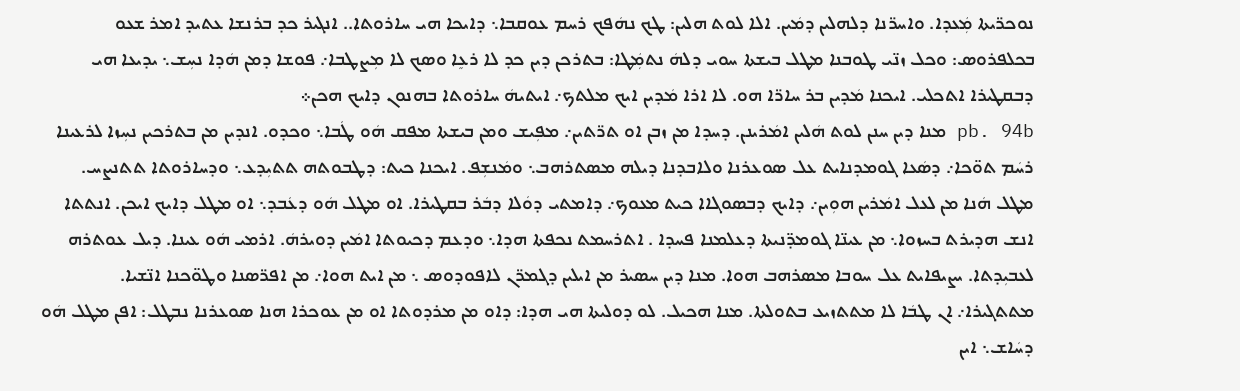ܢܘܟܪ̈ܝܬܐ ܡܲܥܕܐ. ܘܐܚܪ̈ܢܐ ܕܠܗܠܝܢ ܕܡܿܝܢ. ܐܠܐ ܠܘܬ ܗܠܝܢ: ܛܟ ܢܗܿܦܟ ܪܚܡ ܥܘܩܒܐ܆ ܕܐܝܟܐ ܗܝ ܚܐܪܘܬܐ.. ܐܢܓܝܪ ܟܕ ܒܪܢܫܐ ܥܬܝܕ ܐܡܪ ܫܥܘ ܒܟܠܦܪܘܣ: ܘܟܠ ܙܢ̈ܝ ܛܘܒܢܐ ܡܛܠ ܒܝܫܬܐ ܚܘܝ ܕܠܗܿ ܢܬܡܲܛܐ: ܒܬܪܟܢ ܕܝܢ ܟܕ ܠܐ ܪܥܸܐ ܘܣܟ ܠܐ ܡܼܨܛܒܐ܇ ܦܘܫܐ ܕܡܢ ܗܿܕܐ ܢܚܼܫ܆ ܝܕܝܥܐ ܗܝ ܕܒܩܛܝܪܐ ܐܬܟܠܝ. ܐܝܟܢܐ ܡܿܕܝܢ ܒܪ ܚܐܪ̈ܐ ܗܘ. ܠܐ ܐܪܐ ܡܿܕܝܢ ܐܝܟ ܡܠܬܟ܇ ܐܝܬܝܗܿ ܚܐܪܘܬܐ ܒܗܢܘܢ ܕܐܝܟ ܗܟܢ܀
pb. 94b ܡܢܐ ܕܝܢ ܚܢܢ ܠܘܬ ܗܿܠܝܢ ܐܡܿܪܝܢܢ. ܕܚܕܐ ܡܢ ܙܒܢ ܐܘ ܬܪ̈ܬܝܢ܇ ܡܦܼܝܫ ܘܡܢ ܒܝܫܬܐ ܡܦܩ ܗܿܘ ܛܿܒܐ܆ ܘܟܕܘ. ܐܢܕܝܢ ܡܢ ܒܬܪܟܝܢ ܢܚܼܙܐ ܠܪܥܝܢܐ ܪܚܿܡ ܬܘ̈ܟܐ܇ ܕܣܿܥܐ ܓܘܡܕܢܐܝܬ ܥܠ ܣܘܥܪܢܐ ܘܠܐܒܕܢܐ ܕܝܠܗ ܡܣܬܪܗܒ܆ ܘܡܿܢܫܼܦ. ܐܝܟܢܐ ܟܝܬ: ܕܛܒܘܬܗ ܬܬܝܼܕܥ܆ ܘܕܚܐܪܘܬܐ ܬܬܢܨܚ. ܡܛܠ ܗܿܢܐ ܡܢ ܠܥܠ ܐܡܿܪܝܢ ܗܘܼܝܢ܇ ܕܐܝܟ ܕܒܣܘܓܐܐ ܟܝܬ ܡܥܘܟ܇ ܕܐܡܬܝ ܕܘܿܠܐ ܕܒܿܪ ܒܩܛܝܪܐ. ܐܘ ܡܛܠ ܗܿܘ ܕܥܿܒܕ܆ ܐܘ ܡܛܠ ܕܐܝܟ ܐܝܟܢ. ܐܢܬܬܐ ܐܢܫ ܗܕܝܪܬ ܒܚܙܘܐ܆ ܡܢ ܥܝܢ̈ܐ ܓܘܡܕ̈ܢܝܬܐ ܕܥܠܡܢܐ ܦܚܕܐ . ܐܬܪܚܡܬ ܢܟܦܬܐ ܗܕܐ܆ ܘܕܥܡ ܕܟܝܘܬܐ ܐܡܿܝܢ ܕܘܝܪܗܿ. ܐܪܡܝ ܗܿܘ ܥܝܢܐ. ܕܝܠ ܥܘܬܪܗ ܠܥܒܝܼܕܬܐ. ܝܨܝܦܐܝܬ ܥܠ ܚܘܒܐ ܡܣܪܗܒ ܗܘܐ. ܡܢܐ ܕܝܢ ܚܣܝܪ ܡܢ ܐܝܠܝܢ ܕܓܡܪ̈ܢ ܠܐܦܘܕܘܣ ܆ ܡܢ ܐܝܬ ܗܘܐ܇ ܡܢ ܐܦܪ̈ܣܢܐ ܘܛܘ̈ܟܢܐ ܐܢ̈ܫܝܐ. ܡܬܬܓܝܪܐ܇ ܐܢ ܛܒܿܐ ܠܐ ܡܬܬܙܝܥ ܒܬܘܠܬܐ. ܡܢܐ ܗܟܝܠ. ܠܘ ܕܘܠܝܬܐ ܗܝ ܗܕܐ: ܕܐܘ ܡܢ ܡܪܕܘܬܐ ܐܘ ܡܢ ܥܘܟܪܐ ܗܢܐ ܣܘܥܪܢܐ ܢܒܛܠ: ܐܦܢ ܡܛܠ ܗܿܘ ܕܚܿܐܫ܆ ܐܝܢ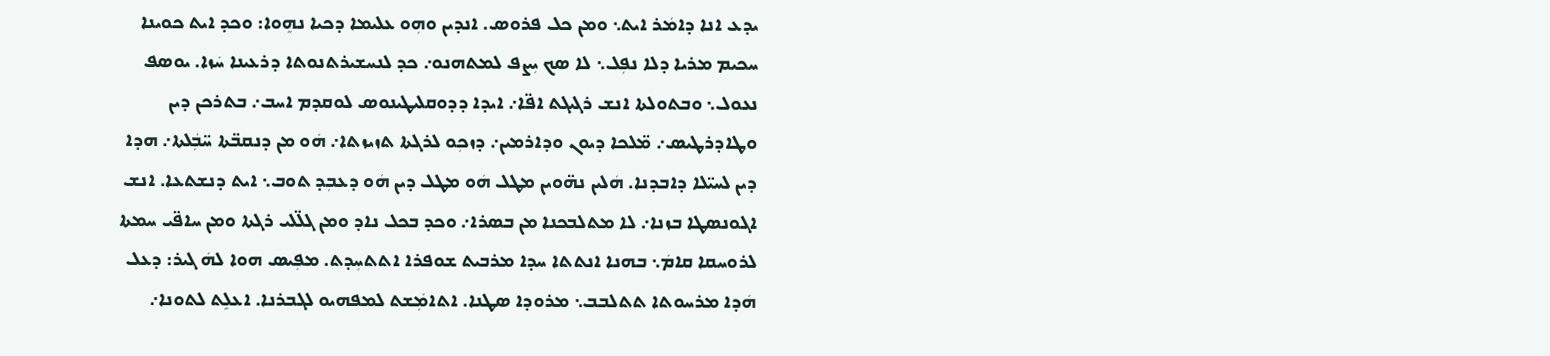ܝܕܥ ܐܢܐ ܕܐܡܿܪ ܐܝܬ܆ ܘܡܢ ܟܠ ܦܪܘܣ. ܐܢܕܝܢ ܘܗܼܘ ܥܠܝܡܐ ܕܟܝܐ ܢܗܸܘܐ: ܘܟܕ ܐܝܬ ܟܘܝܢܐ ܚܟܝܡ ܡܪܝܐ ܕܠܐ ܢܦܼܠ܆ ܠܐ ܣܟ ܝܼܨܦ ܠܡܬܗܢܘ܇ ܟܕ ܠܢܚܫܝܪܬܢܘܬܐ ܕܪܥܝܢܐ ܚܿܙܐ. ܝܘܣܦ ܢܥܘܠ܆ ܘܒܬܘܠܬܐ ܐܢܫ ܪܓܝܓܬ ܐܦ̈ܐ܇ ܐܝܕܐ ܕܕܘܩܠܝܛܝܢܘܣ ܠܘܩܕܡ ܐܚܒ܇ ܒܬܪܟܢ ܕܝܢ ܘܛܐܕܪܛܝܣ܇ ܡ̈ܠܟܐ ܕܝܘܢ ܘܕܐܪܡܝܢ܇ ܕܙܟܼܘ ܠܪܓܬܐ ܬܙܝܙܬܐ܇ ܗܿܘ ܡܢ ܕܢܩܒ̈ܬܐ ܚ̈ܒܲܠܬܐ܇ ܗܕܐ ܕܝܢ ܠܚܝ̈ܠܐ ܕܐܒܕܢܐ. ܗܿܠܝܢ ܢܗ̈ܘܝܢ ܡܛܠ ܗܿܘ ܡܛܠ ܕܝܢ ܗܿܘ ܕܥܒܼܕ ܬܘܒ܆ ܐܝܬ ܕܢܫܬܥܐ. ܐܢܫ ܐܓܘܢܣܛܐ ܒܙܢܐ܇ ܠܐ ܡܬܠܒܟܢܐ ܡܢ ܒܣܪܐ܇ ܘܟܕ ܒܟܠ ܢܐܕ ܘܡܢ ܓܠ̈ܠܝ ܪܓܬܐ ܘܡܢ ܚܐܦ̈ܝ ܚܡܬܐ ܠܪܘܚܩܐ ܩܐܡܿ܆ ܒܗܢܐ ܐܢܬܬܐ ܚܕܐ ܡܪܒܝܬ ܫܘܦܪܐ ܐܬܬܚܼܕܬ. ܡܦܼܝܣ ܗܘܐ ܠܗܿ ܓܝܪ: ܕܥܠ ܗܿܕܐ ܡܪܚܘܬܐ ܬܬܠܒܒ܆ ܡܪܘܕܐ ܣܛܢܐ. ܐܬܐܡܲܫܬ ܠܡܦܗܝܘ ܠܓܒܪܢܐ. ܐܥܠܸܬ ܠܬܘܢܐ܇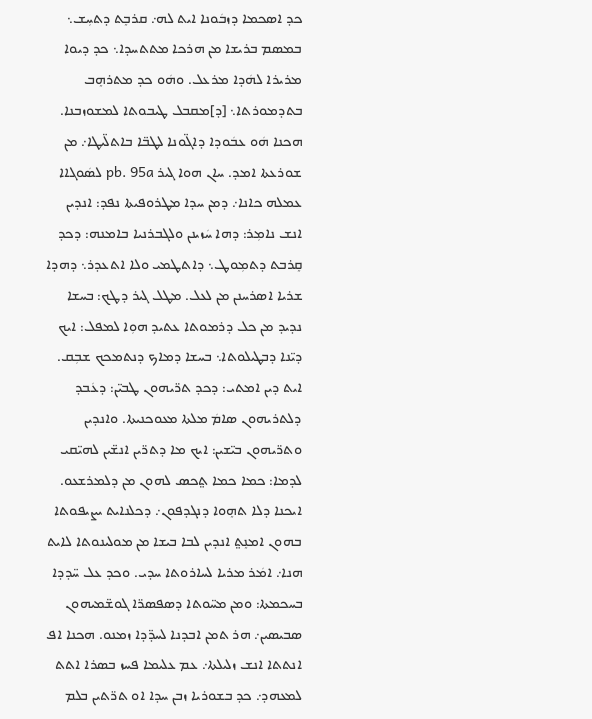ܟܕ ܐܣܟܡܐ ܕܙܒܿܘܢܐ ܐܝܬ ܠܗ܇ ܩܪܒܸܬ ܕܬܚܼܫ܆ ܒܡܣܡ ܒܪܝܫܐ ܡܢ ܗܪܟܐ ܡܬܬܚܕܐ܆ ܟܕ ܕܝܘܐ ܡܪܝܪܐ ܠܗܿܕܐ ܡܪܥܠ. ܘܗܿܘ ܟܕ ܡܬܪܗܸܒ ܒܬܕܡܘܪܬܐ܆ [ܕ]ܡܩܒܠ ܛܝܒܘܬܐ ܠܡܫܘܙܒܢܐ. ܗܟܢܐ ܗܿܘ ܥܒܿܘܕܐ ܕܐܓ̈ܘܢܐ ܠܛܒ̈ܐ ܒܐܬܠ̈ܝܛܐ܇ ܡܢ ܫܘܪܥܬܐ ܐܡܕ. ܚܐܢ ܗܘܐ ܓܝܪ pb. 95a ܠܣܿܘܓܐܐ ܥܡܠܗ ܟܐܢܐ܇ ܕܡܢ ܚܕܐ ܡܛܪܘܦܝܬܐ ܢܦܕ: ܐܢܕܝܢ ܐܢܫ ܢܐܡܼܪ: ܕܗܐ ܚܿܙܝܢܢ ܘܠܓܒܪܢܝܐ ܒܐܡܢܗ: ܕܟܕ ܩܸܪܒܬ ܕܬܡܼܘܛ܆ ܕܐܬܛܡܝ ܘܠܐ ܐܬܥܕܪ܆ ܕܗܕܐ ܫܪܝܐ ܐܣܪܚܢܢ ܡܢ ܠܥܠ. ܡܛܠ ܓܝܪ ܕܛܟ: ܒܚܫܐ ܢܕܝܕ ܡܢ ܟܠ ܕܪܡܘܬܐ ܥܬܝܕ ܗܘܼܐ ܠܡܦܠ: ܐܝܟ ܕܝ̈ܢܐ ܕܒܛܝܠܘܬܐ܆ ܒܚܫܐ ܕܡܐܟ ܕܢܬܡܟܟ ܫܒܼܩ. ܐܝܬ ܕܝܢ ܐܡܬܝ: ܕܟܕ ܬܪ̈ܝܗܘܢ ܛܒܝ̈ܢ: ܕܥܿܒܕ ܕܠܬܪܝܗܘܢ ܣܐܡܿ ܡܠܬܐ ܡܥܘܟܢܝܬܐ. ܘܐܢܕܝܢ ܘܬܪ̈ܝܗܘܢ ܒܝ̈ܫܝܢ: ܐܝܟ ܡܐ ܕܬܪ̈ܝܢ ܐܢܫ̈ܝܢ ܠܗܝ̈ܩܝ ܠܕܡܐ: ܟܡܐ ܟܡܐ ܬ݀ܟܣ ܠܗܘܢ ܡܢ ܕܠܡܪܫܥܘ. ܐܝܟܢܐ ܕܠܐ ܬܗܸܘܐ ܕܢܓܕܦܘܢ܇ ܕܟܠܢܐܝܬ ܝܨܝܦܘܬܐ ܒܗܘܢ ܐܡܢܸܬ݀ ܐܢܕܝܢ ܠܒܐ ܒܝܫܐ ܡܢ ܡܘܠܝܢܘܬܐ ܠܐܝܬ ܗܢܐ܇ ܐܡܿܪ ܡܪܝܐ ܠܚܐܪܘܬܐ ܚܕܝ. ܘܟܕ ܥܠ ܚ̈ܕܕܐ ܒܚܟܡܬܐ: ܘܡܢ ܡܚ̈ܘܬܐ ܕܣܦܣܪ̈ܐ ܓܘܫ̈ܡܝܗܘܢ ܣܒܝܣܝܢ܇ ܗܪ ܬܡܢ ܐܒܕܢܐ ܠܚܕ̈ܕܐ ܙܡܢܘ. ܗܟܢܐ ܐܦ ܐܢܬܬܐ ܐܢܫ ܙܠܝܠܬܐ܇ ܥܡ ܥܠܝܡܐ ܦܚܙ ܒܣܪܐ ܐܬܬ ܠܡܥܗܕ܇ ܟܕ ܒܫܘܪܝܐ ܙܒܢ ܚܕܐ ܐܘ ܬܪ̈ܬܝܢ ܒܠܡ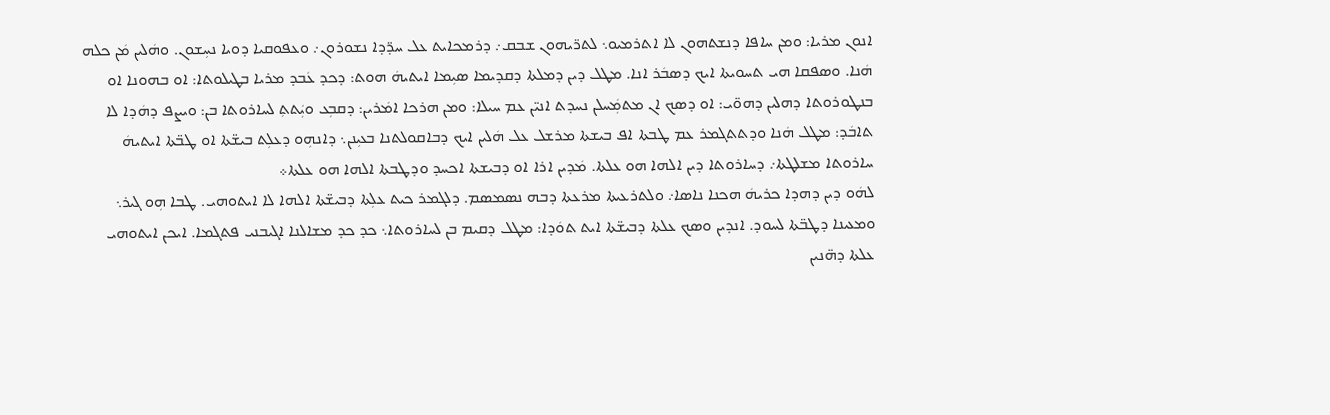ܐܢܘܢ ܡܪܝܐ: ܘܡܢ ܚܐܦܐ ܕܢܫܬܗܘܢ ܠܐ ܐܬܪܡܝܘ܆ ܠܬܪ̈ܝܗܘܢ ܫܒܩ܇ ܕܪܡܟܐܝܬ ܥܠ ܚܕ̈ܕܐ ܢܫܘܪܘܢ܇ ܘܥܦܘܩܝܐ ܕܘܝܐ ܢܚܼܫܘܢ. ܘܗܿܠܝܢ ܡܿܢ ܟܠܗ ܗܿܢܐ. ܘܣܦܩܐ ܗܝ ܬܚܘܝܬܐ ܐܝܟ ܕܣܒܿܪ ܐܢܐ. ܡܛܠ ܕܝܢ ܕܡܠܬܐ ܕܩܕܝܡܐ ܣܝܼܡܐ ܐܝܬܝܗܿ ܗܘܬ: ܕܟܕ ܥܿܒܕ ܡܪܝܐ ܒܛܝܠܘܬܐ: ܐܘ ܒܗܘܢܐ ܐܘ ܒܢܛܘܪܘܬܐ ܕܗܠܝܢ ܕܗܘ̈ܝ: ܐܘ ܕܣܟ ܐܢ ܡܬܡܲܚܠܢ ܢܚܕܬ ܐܢܝ̈ܢ ܥܡ ܚܝܠܐ: ܘܡܢ ܗܪܟܐ ܐܡܿܪܝܢ: ܕܩܒܼܥ ܘܝܲܬܬܼ ܠܚܐܪܘܬܐ ܒܢ: ܘܝܨܦ ܕܗܿܕܐ ܠܐ ܬܐܒܿܕ: ܡܛܠ ܗܿܢܐ ܘܕܬܬܓܡܪ ܥܡ ܛܒܬܐ ܐܦ ܒܝܫܬܐ ܡܪܫܠ ܥܠ ܗܿܠܝܢ ܐܝܟ ܕܒܐܩܘܠܬܢܐ ܒܥܝܼܢܢ܆ ܕܐܢܗܼܘ ܕܥܠܼܬ ܒܝܫ̈ܬܐ ܐܘ ܛܒ̈ܬܐ ܐܝܬܝܗܿ ܚܐܪܘܬܐ ܡܫܠܛܬܐ܇ ܕܚܐܪܘܬܐ ܕܝܢ ܐܠܗܐ ܗܘ ܥܠܬܐ. ܡܿܕܝܢ ܐܪܐ ܐܘ ܕܒܝܫܬܐ ܐܟܚܕ ܘܕܛܒܬܐ ܐܠܗܐ ܗܘ ܥܠܬܐ܀
ܠܗܿܘ ܕܝܢ ܕܗܕܐ ܟܪܝܗܿ ܗܟܢܐ ܢܐܣܐ܇ ܘܠܬܪܥܝܬܐ ܡܪܥܬܐ ܕܒܗ ܢܣܡܣܡ. ܕܠܓܡܪ ܟܝܬ ܥܠܼܬܐ ܕܒܝܫ̈ܬܐ ܐܠܗܐ ܠܐ ܐܝܬܘܗܝ. ܛܒܐ ܗܼܘ ܓܝܪ܆ ܘܡܥܝܢܐ ܕܛܒ̈ܬܐ ܠܚܘܕ. ܐܢܕܝܢ ܘܣܟ ܥܠܬܐ ܕܒܝܫ̈ܬܐ ܐܝܬ ܬܘܿܕܐ: ܡܛܠ ܕܩܝܡ ܒܢ ܠܚܐܪܘܬܐ܆ ܟܕ ܟܕ ܡܫܐܠܢܐ ܐܓܝܒܢܝ ܦܬܓܡܐ. ܐܝܟܢ ܐܝܬܘܗܝ ܥܠܬܐ ܕܗ̈ܢܝܢ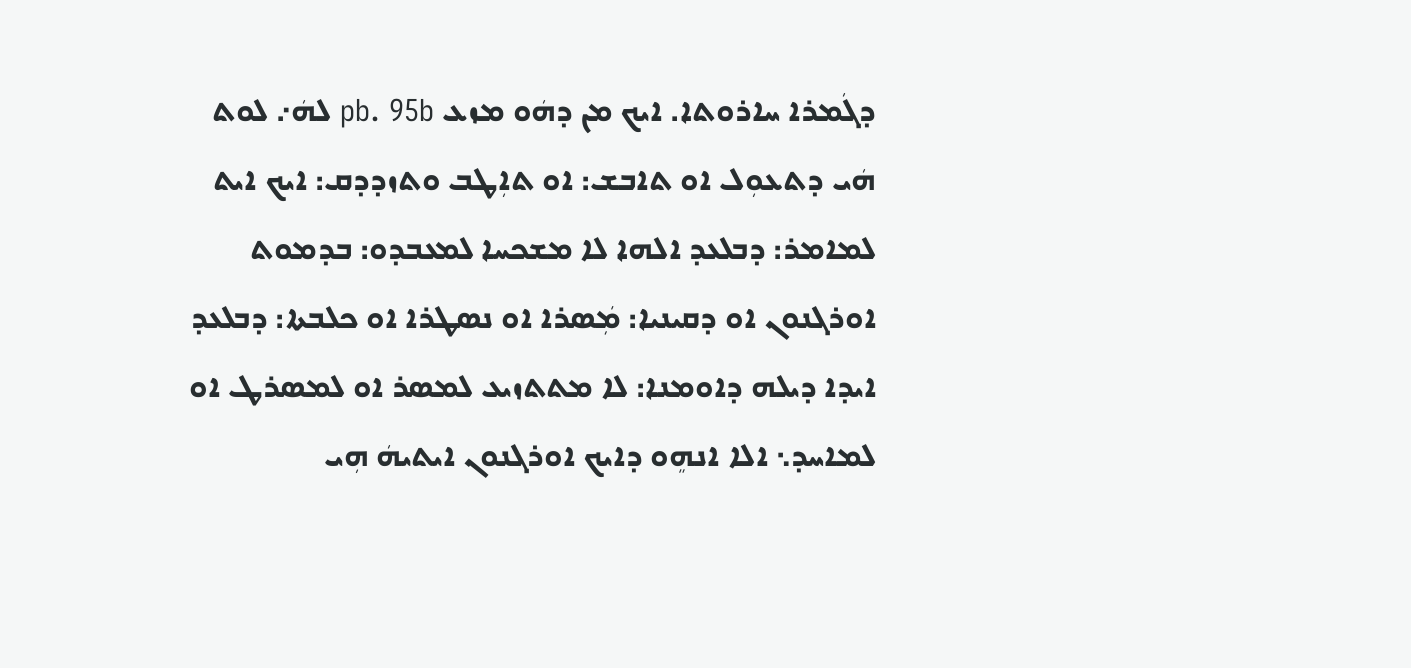ܕܓܿܡܪܐ ܚܐܪܘܬܐ. ܐܝܟ ܡܢ ܕܗܿܘ ܡܙܥ pb. 95b ܠܗܿ܇ ܠܘܬ ܗܿܝ ܕܬܥܘܼܠ ܐܘ ܬܐܒܫ: ܐܘ ܬܐܼܛܒ ܘܬܙܕܕܩ: ܐܝܟ ܐܝܬ ܠܡܐܡܪ: ܕܒܠܥܕ ܐܠܗܐ ܠܐ ܡܫܟܚܐ ܠܡܥܒܕܘ: ܒܕܡܘܬ ܐܘܪܓܢܘܢ ܐܘ ܕܩܝܢܝܐ: ܡܲܣܪܐ ܐܘ ܢܣܛܪܐ ܐܘ ܟܠܒܬܐ: ܕܒܠܥܕ ܐܝܕܐ ܕܝܠܗ ܕܐܘܡܢܐ: ܠܐ ܡܬܬܙܝܥ ܠܡܣܪ ܐܘ ܠܡܣܪܛ ܐܘ ܠܡܐܚܕ܆ ܐܠܐ ܐܢܗܸܘ ܕܐܝܟ ܐܘܪܓܢܘܢ ܐܝܬܝܗܿ ܗܼܝ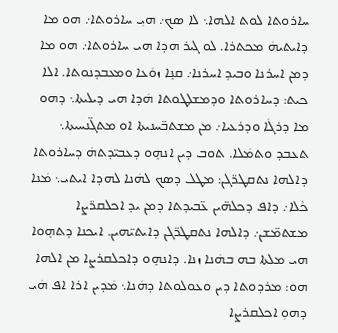ܚܐܪܘܬܐ ܠܘܬ ܐܠܗܐ܆ ܠܐ ܣܟ܇ ܗܝܼ ܚܐܪܘܬܐ܇ ܗܘ ܡܐ ܕܐܝܬܝܗܿ ܡܟܬܪܐ. ܠܘ ܓܝܪ ܗܕܐ ܗܝ ܚܐܪܘܬܐ܇ ܗܘ ܡܐ ܕܡܢ ܐܚܪܢܐ ܘܒܝܕ ܐܚܪܢܐ܇ ܩܢܸܐ ܙܘܿܥܐ ܘܡܥܒܕܢܘܬܐ. ܐܠܐ ܟܝܬ: ܕܚܐܪܘܬܐ ܘܕܡܫܠܛܘܬܐ ܗܿܕܐ ܗܝ ܕܝܠܝܬܐ܆ ܕܗܘ ܡܐ ܕܪܓܿܐ ܘܕܪܥܝܐ܇ ܡܢ ܡܫܬܒ̈ܚܢܝܬܐ ܐܘ ܡܬܓ̈ܢܚܝܬܐ܆ ܬܥܒܕ ܘܬܡܿܠܐ. ܬܘܒ ܕܝܢ ܐܢܗܸܘ ܕܥܒܝ̈ܕܬܗܿ ܕܚܐܪܘܬܐ ܕܐܠܗܐ ܢܬܩܛܪ̈ܓܢ: ܡܛܠ ܕܣܟ ܠܗܿܢܐ ܠܗܕܐ ܐܝܬܝ܆ ܡܿܢܐ ܟܵܠܐ܇ ܕܐܦ ܕܟܠܗ̈ܝܢ ܥ̈ܒܝܕܬܐ ܕܡܢ ܝܕ ܐܟܠܩܪ̈ܨܐ ܡܫܬܡ̈ܫܢ܇ ܕܐܠܗܐ ܢܬܩܛܪ̈ܓܢ ܕܐܝܬܝ̈ܗܝܢ. ܐܝܟܢܐ ܕܬܗܸܘܐ ܗܝ ܡܠܬܐ ܒܗ ܒܗܿܢܐ ܙܢܐ. ܕܐܢܗܸܘ ܕܐܟܠܩܪܨܐ ܡܢ ܐܠܗܐ ܗܘ: ܡܪܕܘܬܐ ܕܝܢ ܘܥܘܠܘܬܐ ܕܗܿܢܐ܆ ܡܿܕܝܢ ܐܪܐ ܐܦ ܗܿܝ ܕܗܘܼ ܐܟܠܩܪܨܐ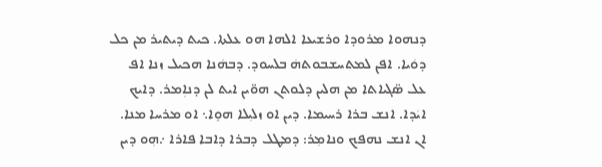ܕܢܗܘܐ ܡܪܘܕܐ ܘܪܫܝܥܐ ܐܠܗܐ ܗܘ ܥܠܬܐ. ܟܝܬ ܕܝܬܝܪ ܡܢ ܟܠ ܕܘܿܝܐ. ܐܦܢ ܠܡܬܚܫܒܘܬܗܿ ܒܠܚܘܕ. ܕܒܗܿܢܐ ܗܟܝܠ ܙܢܐ ܐܦ ܥܠ ܣ̈ܓܝܐܬܐ ܡܢ ܗܠܝܢ ܕܠܘܬܢ ܗܘ̈ܝܢ ܐܝܬ ܠܢ ܕܢܐܼܡܪ. ܕܐܝܟ ܐܝܿܕܐ. ܐܢܫ ܒܪܐ ܪܚܝܡܐ. ܕܝܢ ܐܘ ܙܠܝܼܠܐ ܗܘܸܐ܆ ܐܘ ܡܪܚܐ ܡܢܐ. ܐܢ ܐܢܫ ܢܗܦܟ ܘܢܐܡܼܪ: ܕܡܛܠ ܕܒܪܐ ܕܐܒܐ ܦܐܪܐ ܇ܗܼܘ ܕܝܢ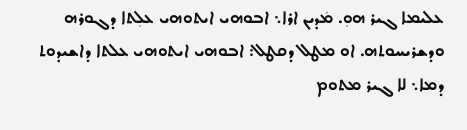ܥܠܝܡܐ ܓܝܪ ܗܘܼ. ܡܿܕܝܢ ܐܪܐ܆ ܐܒܘܗܝ ܐܝܬܘܗܝ ܥܠܼܬܐ ܕܓܘܪܗ ܘܕܫܪܝܚܘܬܗ. ܐܘ ܡܛܠ ܕܩܛܠ: ܐܒܘܗܝ ܐܝܬܘܗܝ ܥܠܬܐ ܕܐܫܝܕܘܬ ܕܡܐ܆ ܠܐ ܓܝܪ ܡܬܘܡ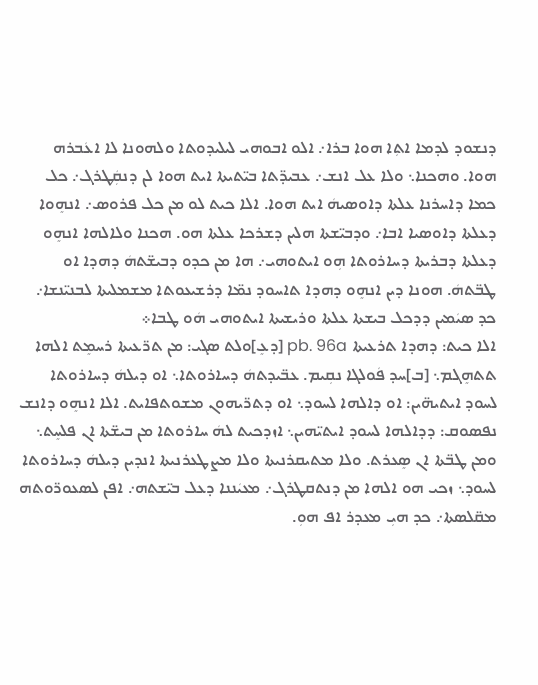ܕܢܫܘܕ ܠܕܡܐ ܐܬܼܐ ܗܘܐ ܒܪܐ܇ ܐܠܘ ܐܒܘܗܝ ܠܝܠܝܕܘܬܐ ܘܠܗܘܢܐ ܠܐ ܐܥܿܒܪܗ ܗܘܐ. ܘܗܟܢܐ܆ ܘܠܐ ܥܠ ܐܢܫ܇ ܥܒܝܕ̈ܬܐ ܒܝ̈ܬܝܬܐ ܐܝܬ ܗܘܐ ܠܢ ܕܢܩܲܛܪܓ܇ ܟܠ ܟܡܐ ܕܐܚܪܢܐ ܥܠܬܐ ܕܐܘܣܝܗܿ ܐܝܬ ܗܘܐ. ܐܠܐ ܟܝܬ ܠܘ ܡܢ ܟܠ ܦܪܘܣ܇ ܐܢܗܸܘܐ ܕܥܠܬܐ ܕܐܘܣܝܐ ܐܒܐ܇ ܘܕܒܝ̈ܫܬܐ ܗܠܝܢ ܕܫܪܟܐ ܥܠܬܐ ܗܘ. ܗܟܢܐ ܘܠܐܠܗܐ ܐܢܗܸܘ ܕܥܠܬܐ ܕܒܪܝܬܐ ܕܚܐܪܘܬܐ ܗܼܘ ܐܝܬܘܗܝ܇ ܗܐ ܡܢ ܟܕܘ ܕܒܝܫ̈ܬܗܿ ܕܗܕܐ ܐܘ ܛܒ̈ܬܗܿ. ܗܘܢܐ ܕܝܢ ܐܢܗܸܘ ܕܗܕܐ ܬܐܚܘܕ ܢܡ̈ܐ ܕܪܫܝܥܘܬܐ ܡܫܡܠܝܬܐ ܠܒܢܝ̈ܢܫܐ܇ ܟܕ ܣܝܿܡܝܢ ܕܕܟܠ ܒܝܫܬܐ ܥܠܬܐ ܘܪܝܫܝܬܐ ܐܝܬܘܗܝ ܗܿܘ ܛܒܐ܀
ܐܠܐ ܟܝܬ: ܕܗܕܐ ܬܪܥܝܬܐ pb. 96a [ܕܥܸ]ܘܠܬ ܣܓܝ: ܡܢ ܬܪ̈ܥܝܬܐ ܪܚܡܸܬ ܐܠܗܐ ܬܬܗܸܓܡ܆ [ܒ]ܚܕ ܦܿܘܠܓܐ ܢܩܼܝܡ. ܥܒ̈ܝܕܬܗܿ ܕܚܐܪܘܬܐ܆ ܐܘ ܕܝܠܗܿ ܕܚܐܪܘܬܐ ܠܚܘܕ ܐܝܬܝܗ̈ܝܢ: ܐܘ ܕܐܠܗܐ ܠܚܘܕ܆ ܐܘ ܕܬܪ̈ܝܗܘܢ ܡܫܘܬܦܐܝܬ. ܐܠܐ ܐܢܗܸܘ ܕܐܢܫ ܢܦܣܘܩ: ܕܕܐܠܗܐ ܠܚܘܕ ܐܝܬܝ̈ܗܝܢ܆ ܐܙܕܟܝܬ ܠܗܿ ܚܐܪܘܬܐ ܡܢ ܒܝܫ̈ܬܐ ܐܢ ܦܠܚܸܬ܆ ܘܡܢ ܛܒ̈ܬܐ ܐܢ ܣܸܥܪܬ. ܘܠܐ ܡܬܝܩܪܢܝܬܐ ܘܠܐ ܡܨܛܥܪܢܝܬܐ ܐܢܕܝܢ ܕܝܠܗܿ ܕܚܐܪܘܬܐ ܠܚܘܕ܆ ܙܟܝ ܗܘ ܐܠܗܐ ܡܢ ܕܢܬܩܛܪܓ܇ ܡܥܝܿܢܢܐ ܕܥܠ ܒܝ̈ܫܬܗ܇ ܐܦܢ ܠܣܥܘܪ̈ܘܬܗ ܡܩ̈ܠܣܬܐ܇ ܟܕ ܗܝܼ ܡܥܕܪ ܐܦ ܗܘܼ.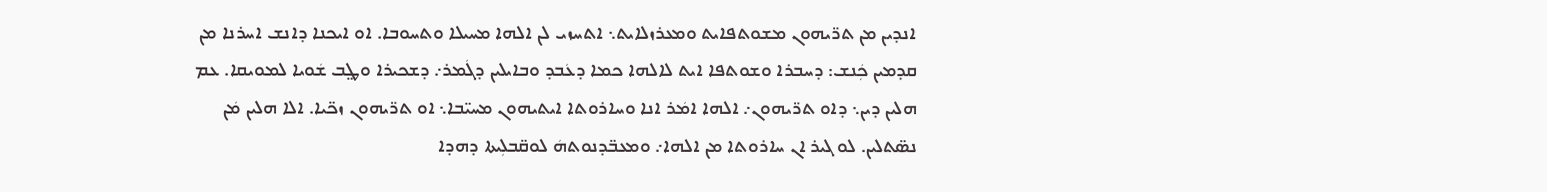ܐܢܕܝܢ ܡܢ ܬܪ̈ܝܗܘܢ ܡܫܘܬܦܐܝܬ ܘܡܥܪܙܠܐܝܬ܆ ܐܬܚܙܝ ܠܢ ܐܠܗܐ ܡܚܝܠܐ ܘܬܚܘܒܐ. ܐܘ ܐܝܟܢܐ ܕܐܢܫ ܐܚܪܢܐ ܡܢ ܩܕܡܝܢ ܟܲܢܫ: ܕܚܒܪܐ ܘܫܘܬܦܐ ܐܝܬ ܠܐܠܗܐ ܟܡܐ ܕܥܿܒܕ ܘܒܐܝܠܝܢ ܕܓܿܡܪ܇ ܕܫܟܝܪܐ ܘܛ݀ܒ ܫܿܘܝܐ ܠܡܘܝܩܐ. ܥܡ ܗܠܝܢ ܕܝܢ܆ ܕܐܘ ܬܪ̈ܝܗܘܢ܇ ܐܠܗܐ ܐܡܿܪ ܐܢܐ ܘܚܐܪܘܬܐ ܐܝܬܝܗܘܢ ܡܚܝ̈ܒܐ܆ ܐܘ ܬܪ̈ܝܗܘܢ ܙܟ̈ܝܐ. ܐܠܐ ܗܠܝܢ ܡܿܢ ܢܣ̈ܬܠܝܢ. ܠܘ ܓܝܪ ܐܢ ܚܐܪܘܬܐ ܡܢ ܐܠܗܐ܇ ܘܡܥܒ̈ܕܢܘܬܗܿ ܠܘܩ̈ܒܠܼܝܬܐ ܕܗܕܐ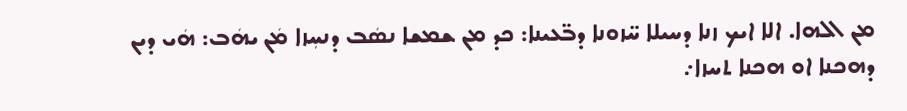ܡܢ ܐܠܗܐ. ܐܠܐ ܐܝܟ ܙܢܐ ܕܚܝܠܐ ܚ̈ܙܘܢܐ ܕܒ̈ܥܝܢܐ: ܟܕ ܡܢ ܫܡܫܐ ܢܣܿܒ ܕܢܚܼܙܐ ܡܿܢ ܝܗܿܒ: ܗܿܝ ܕܝܢ ܕܗܟܢܐ ܐܘ ܗܟܢܐ ܬܚܙܐ܇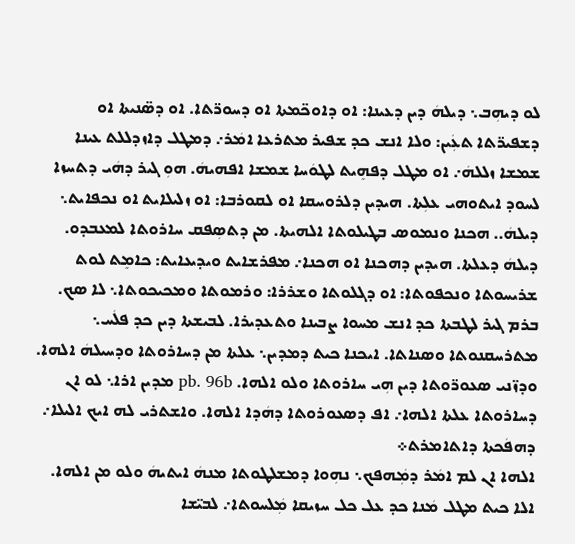ܠܘ ܕܝܗܼܒ܆ ܕܝܠܗܿ ܕܝܢ ܕܥܝܢܐ: ܐܘ ܕܐܘܟ̈ܡܬܐ ܐܘ ܕܚܘܪ̈ܬܐ. ܐܘ ܕܣ̈ܢܝܬܐ ܐܘ ܕܫܦܝܪ̈ܬܐ ܬܥܲܝܢ: ܘܠܐ ܐܢܫ ܟܕ ܫܦܝܪ ܡܬܪܥܐ ܐܡܿܪ܇ ܕܡܛܠ ܕܐܙܕܠܠܬ ܥܝܢܐ ܫܡܫܐ ܙܠܠܗܿ܇ ܐܘ ܡܛܠ ܕܦܗܸܝܬ ܠܛܘܿܚܐ ܫܡܫܐ ܐܦܗܝܗܿ. ܗܘܼ ܓܝܪ ܕܗܿܝ ܕܬܚܙܐ ܠܚܘܕ ܐܝܬܘܗܝ ܥܠܼܬܐ. ܗܝܕܝܢ ܕܠܪܘܚܩܐ ܐܘ ܠܩܘܪܒܐ: ܐܘ ܙܠܝܠܐܝܬ ܐܘ ܢܟܦܐܝܬ܆ ܕܝܠܗܿ.. ܗܟܢܐ ܘܢܡܘܣ ܒܛܝܠܘܬܐ ܐܠܗܝܬܐ. ܡܢ ܕܬܣܼܦܩ ܚܐܪܘܬܐ ܠܡܥܒܕܘ. ܕܝܠܗܿ ܕܥܠܬܐ. ܗܝܕܝܢ ܕܗܟܢܐ ܐܘ ܗܟܢܐ܇ ܡܦܪܫܐܝܬ ܘܝܕܝܥܐܝܬ: ܟܐܡܸܬ ܠܘܬ ܫܪܝܚܘܬܐ ܘܢܟܦܘܬܐ: ܐܘ ܕܓܠܘܬܐ ܘܫܪܪܐ: ܘܪܡܘܬܐ ܘܡܟܝܟܘܬܐ܆ ܠܐ ܣܟ. ܒܪܡ ܓܝܪ ܠܛܒܬܐ ܟܕ ܐܢܫ ܡܚܘܐ ܨܒܝܢܐ ܘܬܥܕܝܪܐ. ܠܒܝܫܬܐ ܕܝܢ ܟܕ ܦܠܿܚ܆ ܡܬܪܚܩܢܘܬܐ ܘܣܢܐܬܐ. ܐܝܟܢܐ ܟܝܬ ܕܡܕܝܢ܆ ܥܠܬܐ ܡܢ ܕܚܐܪܘܬܐ ܘܕܚܝܠܗܿ ܐܠܗܐ. ܘܕܙ̈ܢܝ ܣܥܘܪ̈ܘܬܐ ܕܝܢ ܗܼܝ ܚܐܪܘܬܐ ܘܠܘ ܐܠܗܐ. pb. 96b ܡܕܝܢ ܐܪܐ܆ ܠܘ ܐܢ ܕܚܐܪܘܬܐ ܥܠܬܐ ܐܠܗܐ܇ ܐܦ ܕܣܥܘܪܘܬܐ ܕܗܿܕܐ ܐܠܗܐ. ܘܐܫܬܪܝ ܠܗ ܐܝܟ ܐܠܝܠܐ܇ ܕܗܦܿܟܬܐ ܕܐܬܐܡܪܬ܀
ܐܠܗܐ ܐܢ ܠܡ ܐܡܿܪ ܕܡܲܗܦܟ܆ ܢܗܼܘܐ ܕܡܫܠܛܘܬܐ ܡܢܗܿ ܐܝܬܝܗܿ ܘܠܘ ܡܢ ܐܠܗܐ. ܐܠܐ ܟܝܬ ܡܛܠ ܡܿܢܐ ܟܕ ܥܠ ܟܠ ܚܙܝܩܐ ܡܲܠܚܘܬܐ܇ ܠܒܝ̈ܫܐ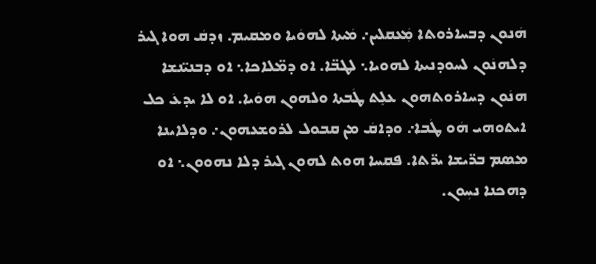ܗܿܢܘܢ ܕܒܚܐܪܘܬܐ ܡܲܥܩܠܝܢ܇ ܡܿܝܬܐ ܠܗܘܿܝܐ ܘܡܩܝܡ. ܙܕܩܿ ܗܘܐ ܓܝܪ ܕܠܗܢܿܘܢ ܠܚܘܕܢܝܬܐ ܠܗܘܝܐ܆ ܠܛܒ̈ܐ. ܐܘ ܕܡ̈ܠܐܟܐ܆ ܐܘ ܕܒܢܝ̈ܢܫܐ ܗܢܿܘܢ ܕܚܐܪܘܬܗܘܢ ܥܠܸܬ ܛܿܒܬܐ ܘܠܗܘܢ ܗܘܿܝܐ. ܐܘ ܠܐ ܝܕܥܿ ܟܠ ܐܝܬܘܗܝ ܗܿܘ ܛܿܒܐ܇ ܘܕܐܩܿ ܡܢ ܩܒܘܠ ܠܪܘܫܥܗܘܢ܇ ܘܕܠܐܝܢܐ ܡܣܡ ܒܪ̈ܝܫܐ ܝܪ̈ܬܐ. ܦܩܚܐ ܗܘܬ ܠܗܘܢ ܓܝܪ ܕܠܐ ܢܗܘܘܢ܆ ܐܘ ܕܗܟܢܐ ܢܚܼܘܢ.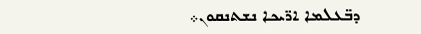ܕܒ̈ܥܠܡܐ ܐܪ̈ܝܟܐ ܢܫܬܢܩܘܢ܀